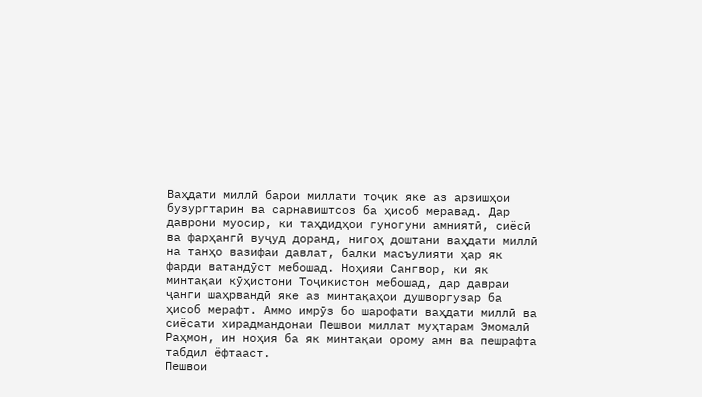Ваҳдати миллӣ барои миллати тоҷик яке аз арзишҳои бузургтарин ва сарнавиштсоз ба ҳисоб меравад. Дар даврони муосир, ки таҳдидҳои гуногуни амниятӣ, сиёсӣ ва фарҳангӣ вуҷуд доранд, нигоҳ доштани ваҳдати миллӣ на танҳо вазифаи давлат, балки масъулияти ҳар як фарди ватандӯст мебошад. Ноҳияи Сангвор, ки як минтақаи кӯҳистони Тоҷикистон мебошад, дар давраи ҷанги шаҳрвандӣ яке аз минтақаҳои душворгузар ба ҳисоб мерафт. Аммо имрӯз бо шарофати ваҳдати миллӣ ва сиёсати хирадмандонаи Пешвои миллат муҳтарам Эмомалӣ Раҳмон, ин ноҳия ба як минтақаи орому амн ва пешрафта табдил ёфтааст.
Пешвои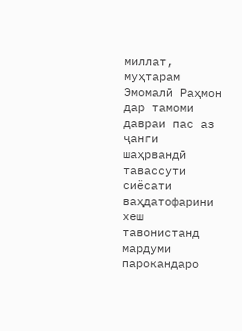миллат, муҳтарам Эмомалӣ Раҳмон дар тамоми давраи пас аз ҷанги шаҳрвандӣ тавассути сиёсати ваҳдатофарини хеш тавонистанд мардуми парокандаро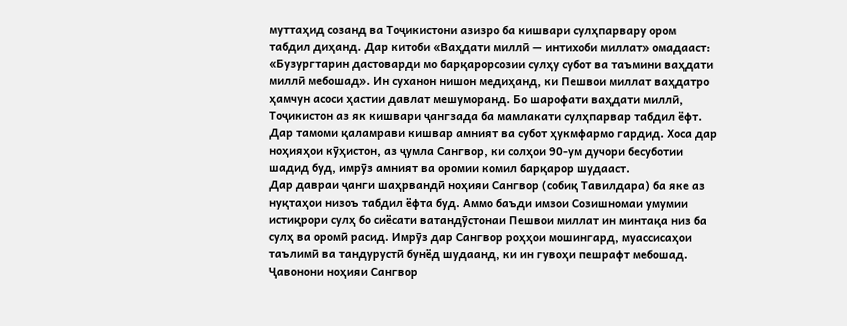муттаҳид созанд ва Тоҷикистони азизро ба кишвари сулҳпарвару ором табдил диҳанд. Дар китоби «Ваҳдати миллӣ — интихоби миллат» омадааст: «Бузургтарин дастоварди мо барқарорсозии сулҳу субот ва таъмини ваҳдати миллӣ мебошад». Ин суханон нишон медиҳанд, ки Пешвои миллат ваҳдатро ҳамчун асоси ҳастии давлат мешуморанд. Бо шарофати ваҳдати миллӣ, Тоҷикистон аз як кишвари ҷангзада ба мамлакати сулҳпарвар табдил ёфт. Дар тамоми қаламрави кишвар амният ва субот ҳукмфармо гардид. Хоса дар ноҳияҳои кӯҳистон, аз ҷумла Сангвор, ки солҳои 90-ум дучори бесуботии шадид буд, имрӯз амният ва оромии комил барқарор шудааст.
Дар давраи ҷанги шаҳрвандӣ ноҳияи Сангвор (собиқ Тавилдара) ба яке аз нуқтаҳои низоъ табдил ёфта буд. Аммо баъди имзои Созишномаи умумии истиқрори сулҳ бо сиёсати ватандӯстонаи Пешвои миллат ин минтақа низ ба сулҳ ва оромӣ расид. Имрӯз дар Сангвор роҳҳои мошингард, муассисаҳои таълимӣ ва тандурустӣ бунёд шудаанд, ки ин гувоҳи пешрафт мебошад.
Ҷавонони ноҳияи Сангвор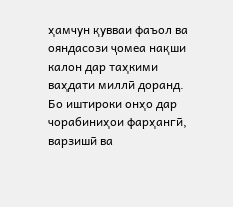ҳамчун қувваи фаъол ва ояндасози ҷомеа нақши калон дар таҳкими ваҳдати миллӣ доранд. Бо иштироки онҳо дар чорабиниҳои фарҳангӣ, варзишӣ ва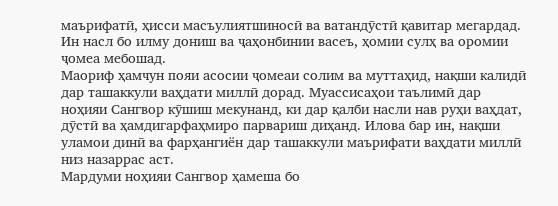маърифатӣ, ҳисси масъулиятшиносӣ ва ватандӯстӣ қавитар мегардад. Ин насл бо илму дониш ва ҷаҳонбинии васеъ, ҳомии сулҳ ва оромии ҷомеа мебошад.
Маориф ҳамчун пояи асосии ҷомеаи солим ва муттаҳид, нақши калидӣ дар ташаккули ваҳдати миллӣ дорад. Муассисаҳои таълимӣ дар ноҳияи Сангвор кӯшиш мекунанд, ки дар қалби насли нав руҳи ваҳдат, дӯстӣ ва ҳамдигарфаҳмиро парвариш диҳанд. Илова бар ин, нақши уламои динӣ ва фарҳангиён дар ташаккули маърифати ваҳдати миллӣ низ назаррас аст.
Мардуми ноҳияи Сангвор ҳамеша бо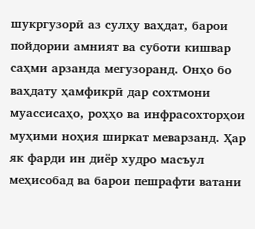шукргузорӣ аз сулҳу ваҳдат, барои пойдории амният ва суботи кишвар саҳми арзанда мегузоранд. Онҳо бо ваҳдату ҳамфикрӣ дар сохтмони муассисаҳо, роҳҳо ва инфрасохторҳои муҳими ноҳия ширкат меварзанд. Ҳар як фарди ин диёр худро масъул меҳисобад ва барои пешрафти ватани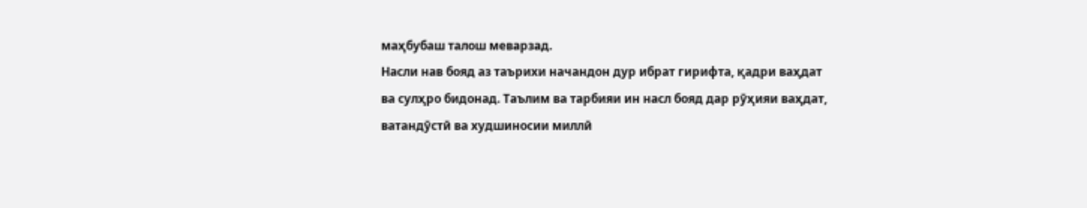маҳбубаш талош меварзад.
Насли нав бояд аз таърихи начандон дур ибрат гирифта, қадри ваҳдат ва сулҳро бидонад. Таълим ва тарбияи ин насл бояд дар рӯҳияи ваҳдат, ватандӯстӣ ва худшиносии миллӣ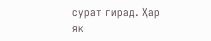сурат гирад. Ҳар як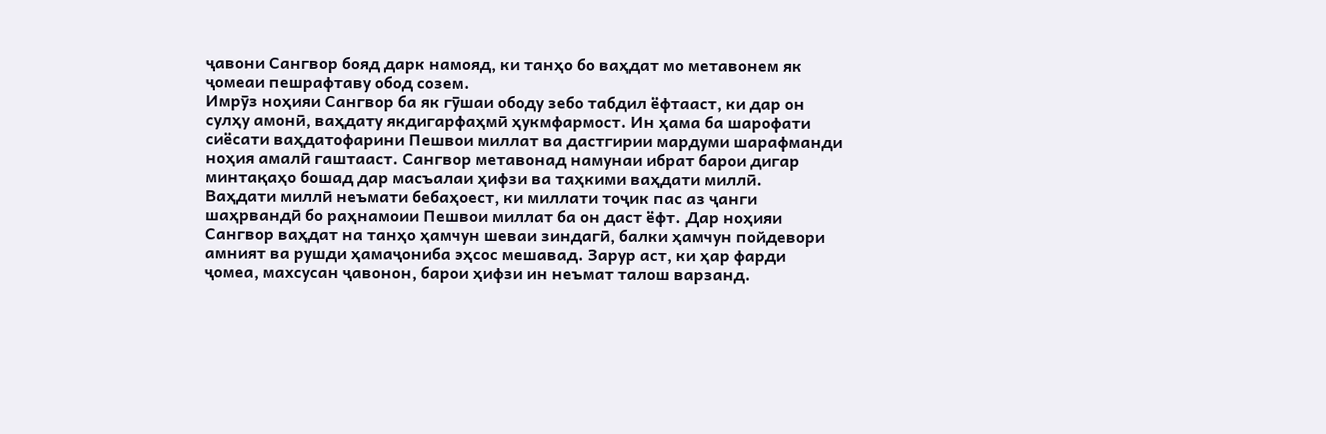ҷавони Сангвор бояд дарк намояд, ки танҳо бо ваҳдат мо метавонем як ҷомеаи пешрафтаву обод созем.
Имрӯз ноҳияи Сангвор ба як гӯшаи ободу зебо табдил ёфтааст, ки дар он сулҳу амонӣ, ваҳдату якдигарфаҳмӣ ҳукмфармост. Ин ҳама ба шарофати сиёсати ваҳдатофарини Пешвои миллат ва дастгирии мардуми шарафманди ноҳия амалӣ гаштааст. Сангвор метавонад намунаи ибрат барои дигар минтақаҳо бошад дар масъалаи ҳифзи ва таҳкими ваҳдати миллӣ.
Ваҳдати миллӣ неъмати бебаҳоест, ки миллати тоҷик пас аз ҷанги шаҳрвандӣ бо раҳнамоии Пешвои миллат ба он даст ёфт. Дар ноҳияи Сангвор ваҳдат на танҳо ҳамчун шеваи зиндагӣ, балки ҳамчун пойдевори амният ва рушди ҳамаҷониба эҳсос мешавад. Зарур аст, ки ҳар фарди ҷомеа, махсусан ҷавонон, барои ҳифзи ин неъмат талош варзанд.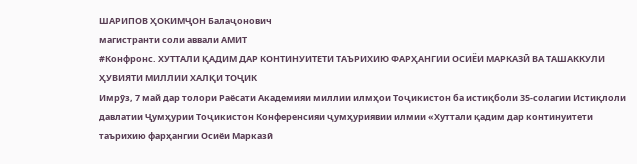ШАРИПОВ ҲОКИМҶОН Балаҷонович
магистранти соли аввали АМИТ
#Конфронс. ХУТТАЛИ ҚАДИМ ДАР КОНТИНУИТЕТИ ТАЪРИХИЮ ФАРҲАНГИИ ОСИЁИ МАРКАЗӢ ВА ТАШАККУЛИ ҲУВИЯТИ МИЛЛИИ ХАЛҚИ ТОҶИК
Имрӯз, 7 май дар толори Раёсати Академияи миллии илмҳои Тоҷикистон ба истиқболи 35-солагии Истиқлоли давлатии Ҷумҳурии Тоҷикистон Конференсияи ҷумҳуриявии илмии «Хуттали қадим дар континуитети таърихию фарҳангии Осиёи Марказӣ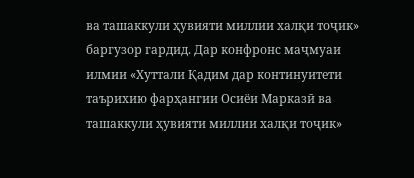ва ташаккули ҳувияти миллии халқи тоҷик» баргузор гардид. Дар конфронс маҷмуаи илмии «Хуттали Қадим дар континуитети таърихию фарҳангии Осиёи Марказӣ ва ташаккули ҳувияти миллии халқи тоҷик»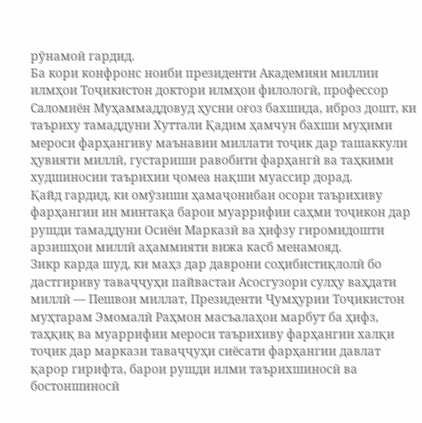рӯнамоӣ гардид.
Ба кори конфронс ноиби президенти Академияи миллии илмҳои Тоҷикистон доктори илмҳои филологӣ, профессор Саломиён Муҳаммаддовуд ҳусни оғоз бахшида, иброз дошт, ки таъриху тамаддуни Хуттали Қадим ҳамчун бахши муҳими мероси фарҳангиву маънавии миллати тоҷик дар ташаккули ҳувияти миллӣ, густариши равобити фарҳангӣ ва таҳкими худшиносии таърихии ҷомеа нақши муассир дорад.
Қайд гардид, ки омӯзиши ҳамаҷонибаи осори таърихиву фарҳангии ин минтақа барои муаррифии саҳми тоҷикон дар рушди тамаддуни Осиёи Марказӣ ва ҳифзу гиромидошти арзишҳои миллӣ аҳаммияти вижа касб менамояд.
Зикр карда шуд, ки маҳз дар даврони соҳибистиқлолӣ бо дастгириву таваҷҷуҳи пайвастаи Асосгузори сулҳу ваҳдати миллӣ — Пешвои миллат, Президенти Ҷумҳурии Тоҷикистон муҳтарам Эмомалӣ Раҳмон масъалаҳои марбут ба ҳифз, таҳқиқ ва муаррифии мероси таърихиву фарҳангии халқи тоҷик дар маркази таваҷҷуҳи сиёсати фарҳангии давлат қарор гирифта, барои рушди илми таърихшиносӣ ва бостоншиносӣ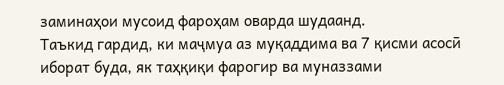заминаҳои мусоид фароҳам оварда шудаанд.
Таъкид гардид, ки маҷмуа аз муқаддима ва 7 қисми асосӣ иборат буда, як таҳқиқи фарогир ва муназзами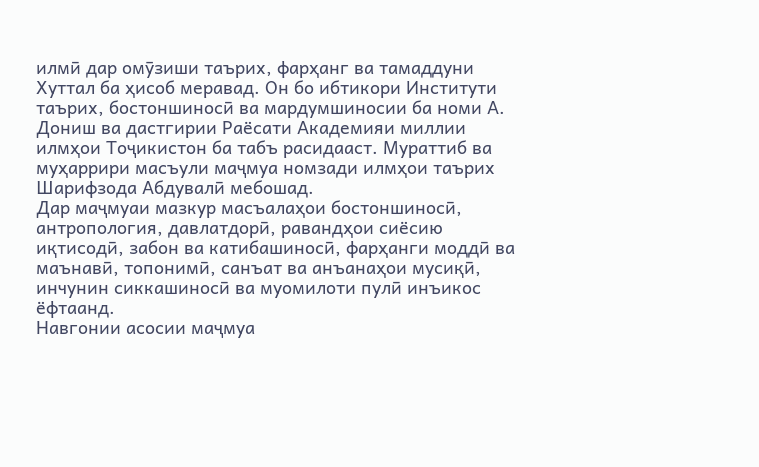илмӣ дар омӯзиши таърих, фарҳанг ва тамаддуни Хуттал ба ҳисоб меравад. Он бо ибтикори Институти таърих, бостоншиносӣ ва мардумшиносии ба номи А. Дониш ва дастгирии Раёсати Академияи миллии илмҳои Тоҷикистон ба табъ расидааст. Мураттиб ва муҳаррири масъули маҷмуа номзади илмҳои таърих Шарифзода Абдувалӣ мебошад.
Дар маҷмуаи мазкур масъалаҳои бостоншиносӣ, антропология, давлатдорӣ, равандҳои сиёсию иқтисодӣ, забон ва катибашиносӣ, фарҳанги моддӣ ва маънавӣ, топонимӣ, санъат ва анъанаҳои мусиқӣ, инчунин сиккашиносӣ ва муомилоти пулӣ инъикос ёфтаанд.
Навгонии асосии маҷмуа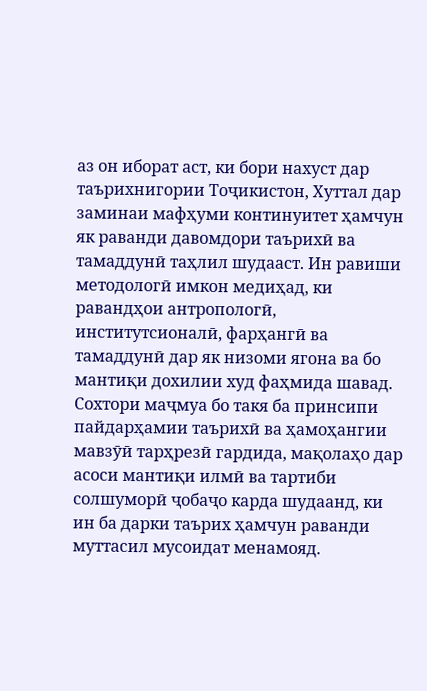аз он иборат аст, ки бори нахуст дар таърихнигории Тоҷикистон, Хуттал дар заминаи мафҳуми континуитет ҳамчун як раванди давомдори таърихӣ ва тамаддунӣ таҳлил шудааст. Ин равиши методологӣ имкон медиҳад, ки равандҳои антропологӣ, институтсионалӣ, фарҳангӣ ва тамаддунӣ дар як низоми ягона ва бо мантиқи дохилии худ фаҳмида шавад.
Сохтори маҷмуа бо такя ба принсипи пайдарҳамии таърихӣ ва ҳамоҳангии мавзӯӣ тарҳрезӣ гардида, мақолаҳо дар асоси мантиқи илмӣ ва тартиби солшуморӣ ҷобаҷо карда шудаанд, ки ин ба дарки таърих ҳамчун раванди муттасил мусоидат менамояд.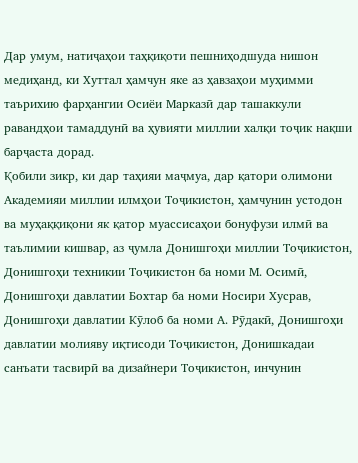Дар умум, натиҷаҳои таҳқиқоти пешниҳодшуда нишон медиҳанд, ки Хуттал ҳамчун яке аз ҳавзаҳои муҳимми таърихию фарҳангии Осиёи Марказӣ дар ташаккули равандҳои тамаддунӣ ва ҳувияти миллии халқи тоҷик нақши барҷаста дорад.
Қобили зикр, ки дар таҳияи маҷмуа, дар қатори олимони Академияи миллии илмҳои Тоҷикистон, ҳамчунин устодон ва муҳаққиқони як қатор муассисаҳои бонуфузи илмӣ ва таълимии кишвар, аз ҷумла Донишгоҳи миллии Тоҷикистон, Донишгоҳи техникии Тоҷикистон ба номи М. Осимӣ, Донишгоҳи давлатии Бохтар ба номи Носири Хусрав, Донишгоҳи давлатии Кӯлоб ба номи А. Рӯдакӣ, Донишгоҳи давлатии молияву иқтисоди Тоҷикистон, Донишкадаи санъати тасвирӣ ва дизайнери Тоҷикистон, инчунин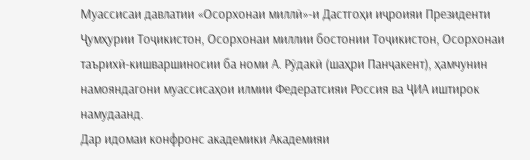Муассисаи давлатии «Осорхонаи миллӣ»-и Дастгоҳи иҷроияи Президенти Ҷумҳурии Тоҷикистон, Осорхонаи миллии бостонии Тоҷикистон, Осорхонаи таърихӣ-кишваршиносии ба номи А. Рӯдакӣ (шаҳри Панҷакент), ҳамчунин намояндагони муассисаҳои илмии Федератсияи Россия ва ҶИА иштирок намудаанд.
Дар идомаи конфронс академики Академияи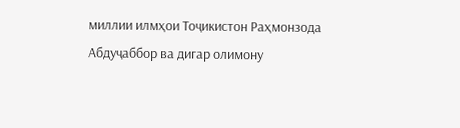миллии илмҳои Тоҷикистон Раҳмонзода Абдуҷаббор ва дигар олимону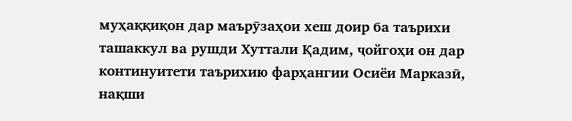муҳаққиқон дар маърӯзаҳои хеш доир ба таърихи ташаккул ва рушди Хуттали Қадим, ҷойгоҳи он дар континуитети таърихию фарҳангии Осиёи Марказӣ, нақши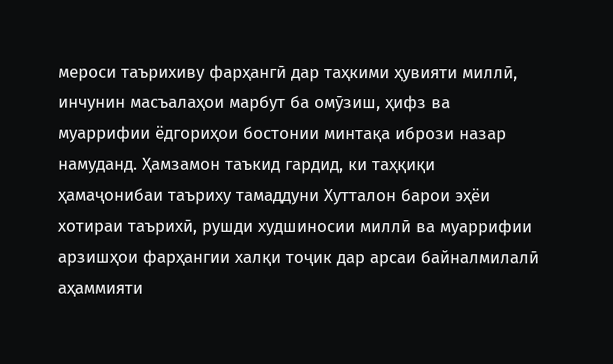мероси таърихиву фарҳангӣ дар таҳкими ҳувияти миллӣ, инчунин масъалаҳои марбут ба омӯзиш, ҳифз ва муаррифии ёдгориҳои бостонии минтақа ибрози назар намуданд. Ҳамзамон таъкид гардид, ки таҳқиқи ҳамаҷонибаи таъриху тамаддуни Хутталон барои эҳёи хотираи таърихӣ, рушди худшиносии миллӣ ва муаррифии арзишҳои фарҳангии халқи тоҷик дар арсаи байналмилалӣ аҳаммияти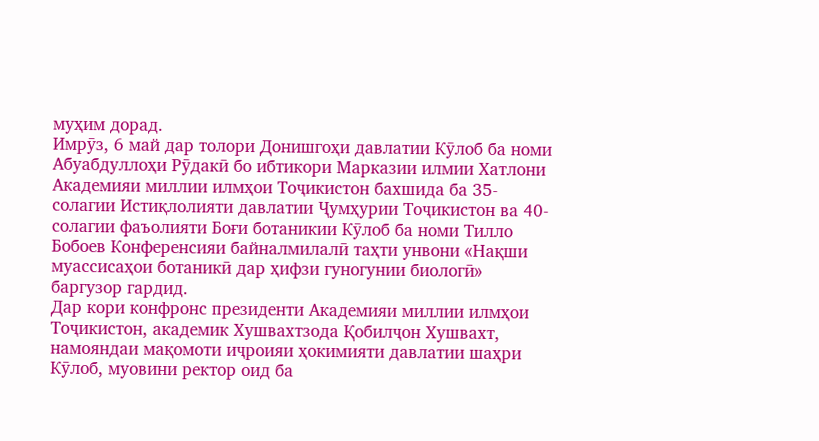муҳим дорад.
Имрӯз, 6 май дар толори Донишгоҳи давлатии Кӯлоб ба номи Абуабдуллоҳи Рӯдакӣ бо ибтикори Марказии илмии Хатлони Академияи миллии илмҳои Тоҷикистон бахшида ба 35- солагии Истиқлолияти давлатии Ҷумҳурии Тоҷикистон ва 40-солагии фаъолияти Боғи ботаникии Кӯлоб ба номи Тилло Бобоев Конференсияи байналмилалӣ таҳти унвони «Нақши муассисаҳои ботаникӣ дар ҳифзи гуногунии биологӣ» баргузор гардид.
Дар кори конфронс президенти Академияи миллии илмҳои Тоҷикистон, академик Хушвахтзода Қобилҷон Хушвахт, намояндаи мақомоти иҷроияи ҳокимияти давлатии шаҳри Кӯлоб, муовини ректор оид ба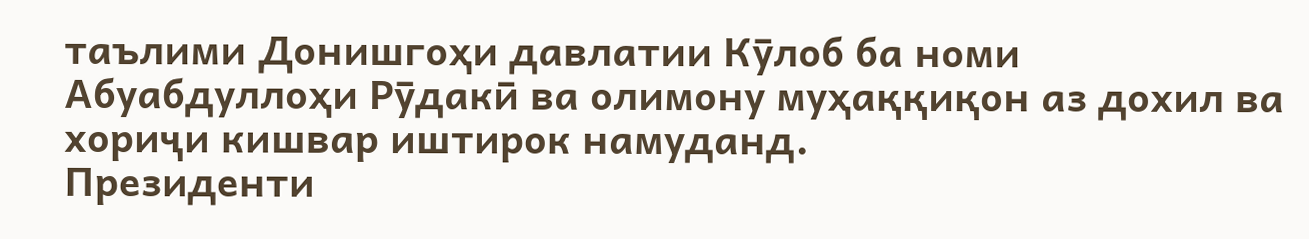таълими Донишгоҳи давлатии Кӯлоб ба номи Абуабдуллоҳи Рӯдакӣ ва олимону муҳаққиқон аз дохил ва хориҷи кишвар иштирок намуданд.
Президенти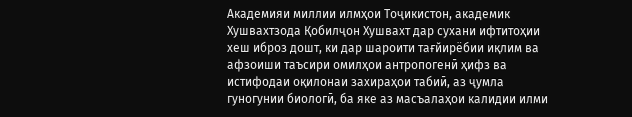Академияи миллии илмҳои Тоҷикистон, академик Хушвахтзода Қобилҷон Хушвахт дар сухани ифтитоҳии хеш иброз дошт, ки дар шароити тағйирёбии иқлим ва афзоиши таъсири омилҳои антропогенӣ ҳифз ва истифодаи оқилонаи захираҳои табиӣ, аз ҷумла гуногунии биологӣ, ба яке аз масъалаҳои калидии илми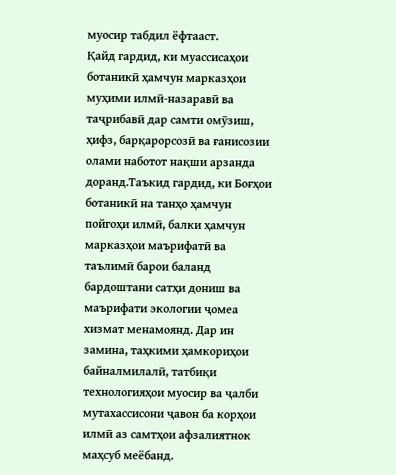муосир табдил ёфтааст.
Қайд гардид, ки муассисаҳои ботаникӣ ҳамчун марказҳои муҳими илмӣ-назаравӣ ва таҷрибавӣ дар самти омӯзиш, ҳифз, барқарорсозӣ ва ғанисозии олами наботот нақши арзанда доранд.Таъкид гардид, ки Боғҳои ботаникӣ на танҳо ҳамчун пойгоҳи илмӣ, балки ҳамчун марказҳои маърифатӣ ва таълимӣ барои баланд бардоштани сатҳи дониш ва маърифати экологии ҷомеа хизмат менамоянд. Дар ин замина, таҳкими ҳамкориҳои байналмилалӣ, татбиқи технологияҳои муосир ва ҷалби мутахассисони ҷавон ба корҳои илмӣ аз самтҳои афзалиятнок маҳсуб меёбанд.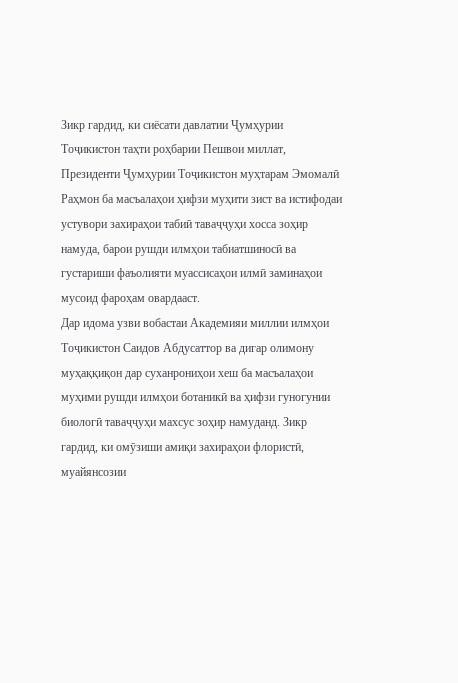Зикр гардид, ки сиёсати давлатии Ҷумҳурии Тоҷикистон таҳти роҳбарии Пешвои миллат, Президенти Ҷумҳурии Тоҷикистон муҳтарам Эмомалӣ Раҳмон ба масъалаҳои ҳифзи муҳити зист ва истифодаи устувори захираҳои табиӣ таваҷҷуҳи хосса зоҳир намуда, барои рушди илмҳои табиатшиносӣ ва густариши фаъолияти муассисаҳои илмӣ заминаҳои мусоид фароҳам овардааст.
Дар идома узви вобастаи Академияи миллии илмҳои Тоҷикистон Саидов Абдусаттор ва дигар олимону муҳаққиқон дар суханрониҳои хеш ба масъалаҳои муҳими рушди илмҳои ботаникӣ ва ҳифзи гуногунии биологӣ таваҷҷуҳи махсус зоҳир намуданд. Зикр гардид, ки омӯзиши амиқи захираҳои флористӣ, муайянсозии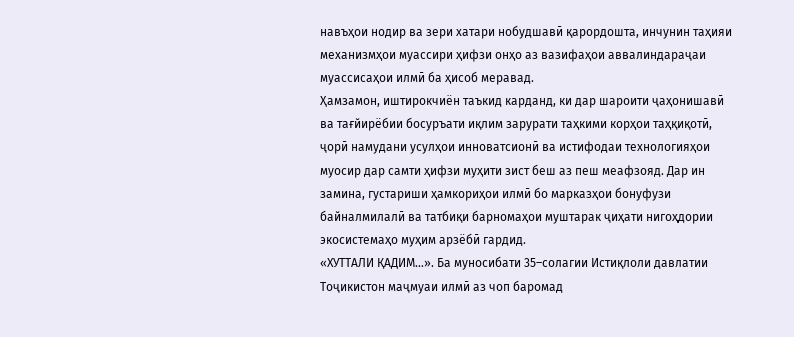навъҳои нодир ва зери хатари нобудшавӣ қарордошта, инчунин таҳияи механизмҳои муассири ҳифзи онҳо аз вазифаҳои аввалиндараҷаи муассисаҳои илмӣ ба ҳисоб меравад.
Ҳамзамон, иштирокчиён таъкид карданд, ки дар шароити ҷаҳонишавӣ ва тағйирёбии босуръати иқлим зарурати таҳкими корҳои таҳқиқотӣ, ҷорӣ намудани усулҳои инноватсионӣ ва истифодаи технологияҳои муосир дар самти ҳифзи муҳити зист беш аз пеш меафзояд. Дар ин замина, густариши ҳамкориҳои илмӣ бо марказҳои бонуфузи байналмилалӣ ва татбиқи барномаҳои муштарак ҷиҳати нигоҳдории экосистемаҳо муҳим арзёбӣ гардид.
«ХУТТАЛИ ҚАДИМ…». Ба муносибати 35–солагии Истиқлоли давлатии Тоҷикистон маҷмуаи илмӣ аз чоп баромад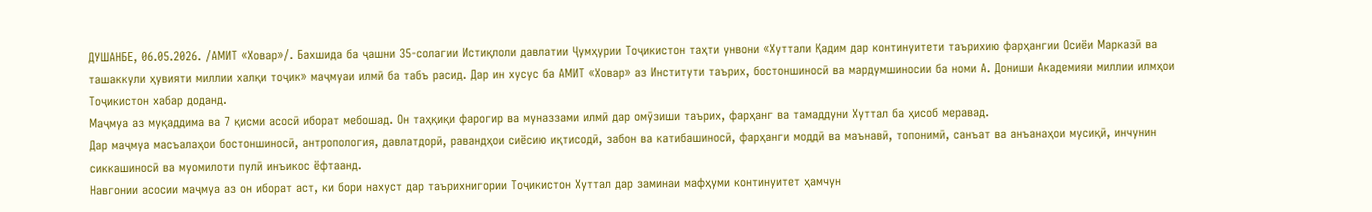ДУШАНБЕ, 06.05.2026. /АМИТ «Ховар»/. Бахшида ба ҷашни 35-солагии Истиқлоли давлатии Ҷумҳурии Тоҷикистон таҳти унвони «Хуттали Қадим дар континуитети таърихию фарҳангии Осиёи Марказӣ ва ташаккули ҳувияти миллии халқи тоҷик» маҷмуаи илмӣ ба табъ расид. Дар ин хусус ба АМИТ «Ховар» аз Институти таърих, бостоншиносӣ ва мардумшиносии ба номи А. Дониши Академияи миллии илмҳои Тоҷикистон хабар доданд.
Маҷмуа аз муқаддима ва 7 қисми асосӣ иборат мебошад. Он таҳқиқи фарогир ва муназзами илмӣ дар омӯзиши таърих, фарҳанг ва тамаддуни Хуттал ба ҳисоб меравад.
Дар маҷмуа масъалаҳои бостоншиносӣ, антропология, давлатдорӣ, равандҳои сиёсию иқтисодӣ, забон ва катибашиносӣ, фарҳанги моддӣ ва маънавӣ, топонимӣ, санъат ва анъанаҳои мусиқӣ, инчунин сиккашиносӣ ва муомилоти пулӣ инъикос ёфтаанд.
Навгонии асосии маҷмуа аз он иборат аст, ки бори нахуст дар таърихнигории Тоҷикистон Хуттал дар заминаи мафҳуми континуитет ҳамчун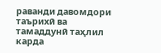раванди давомдори таърихӣ ва тамаддунӣ таҳлил карда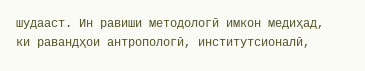шудааст. Ин равиши методологӣ имкон медиҳад, ки равандҳои антропологӣ, институтсионалӣ,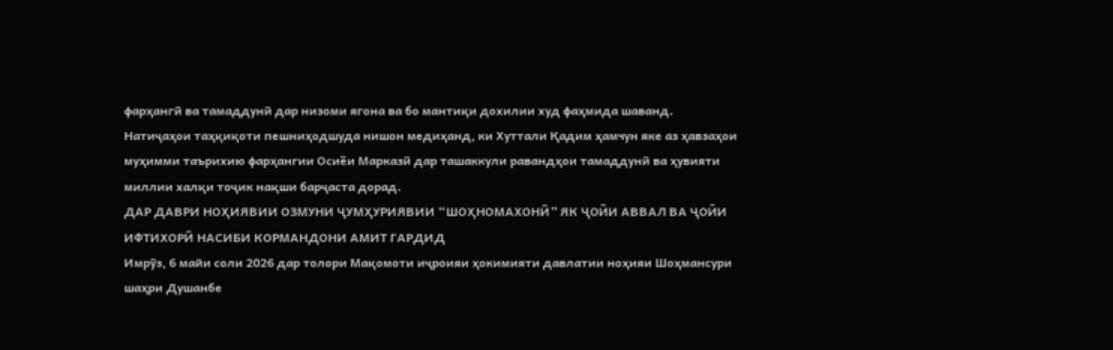фарҳангӣ ва тамаддунӣ дар низоми ягона ва бо мантиқи дохилии худ фаҳмида шаванд.
Натиҷаҳои таҳқиқоти пешниҳодшуда нишон медиҳанд, ки Хуттали Қадим ҳамчун яке аз ҳавзаҳои муҳимми таърихию фарҳангии Осиёи Марказӣ дар ташаккули равандҳои тамаддунӣ ва ҳувияти миллии халқи тоҷик нақши барҷаста дорад.
ДАР ДАВРИ НОҲИЯВИИ ОЗМУНИ ҶУМҲУРИЯВИИ “ШОҲНОМАХОНӢ” ЯК ҶОЙИ АВВАЛ ВА ҶОЙИ ИФТИХОРӢ НАСИБИ КОРМАНДОНИ АМИТ ГАРДИД
Имрӯз, 6 майи соли 2026 дар толори Мақомоти иҷроияи ҳокимияти давлатии ноҳияи Шоҳмансури шаҳри Душанбе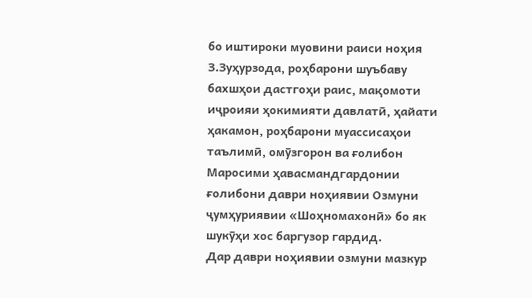бо иштироки муовини раиси ноҳия З.Зуҳурзода, роҳбарони шуъбаву бахшҳои дастгоҳи раис, мақомоти иҷроияи ҳокимияти давлатӣ, ҳайати ҳакамон, роҳбарони муассисаҳои таълимӣ, омӯзгорон ва ғолибон Маросими ҳавасмандгардонии ғолибони даври ноҳиявии Озмуни ҷумҳуриявии «Шоҳномахонӣ» бо як шукӯҳи хос баргузор гардид.
Дар даври ноҳиявии озмуни мазкур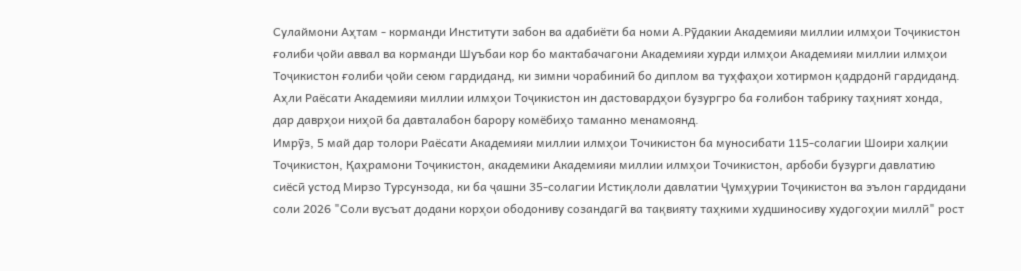Сулаймони Аҳтам - корманди Институти забон ва адабиёти ба номи А.Рӯдакии Академияи миллии илмҳои Тоҷикистон ғолиби ҷойи аввал ва корманди Шуъбаи кор бо мактабачагони Академияи хурди илмҳои Академияи миллии илмҳои Тоҷикистон ғолиби ҷойи сеюм гардиданд, ки зимни чорабиниӣ бо диплом ва туҳфаҳои хотирмон қадрдонӣ гардиданд.
Аҳли Раёсати Академияи миллии илмҳои Тоҷикистон ин дастовардҳои бузургро ба ғолибон табрику таҳният хонда, дар даврҳои ниҳоӣ ба давталабон барору комёбиҳо таманно менамоянд.
Имрӯз, 5 май дар толори Раёсати Академияи миллии илмҳои Точикистон ба муносибати 115-солагии Шоири халқии Тоҷикистон, Қаҳрамони Тоҷикистон, академики Академияи миллии илмҳои Точикистон, арбоби бузурги давлатию сиёсӣ устод Мирзо Турсунзода, ки ба ҷашни 35-солагии Истиқлоли давлатии Ҷумҳурии Тоҷикистон ва эълон гардидани соли 2026 "Соли вусъат додани корҳои ободониву созандагӣ ва тақвияту таҳкими худшиносиву худогоҳии миллӣ" рост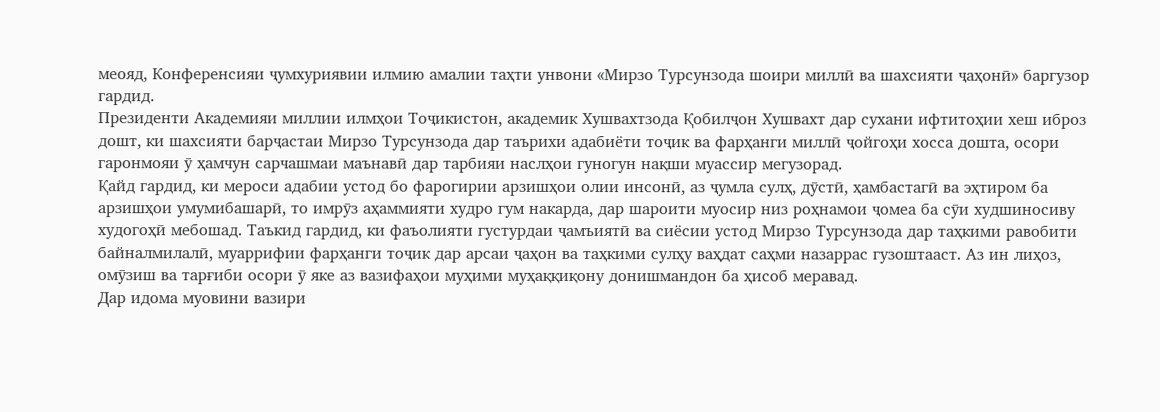меояд, Конференсияи ҷумхуриявии илмию амалии таҳти унвони «Мирзо Турсунзода шоири миллӣ ва шахсияти ҷаҳонӣ» баргузор гардид.
Президенти Академияи миллии илмҳои Тоҷикистон, академик Хушвахтзода Қобилҷон Хушвахт дар сухани ифтитоҳии хеш иброз дошт, ки шахсияти барҷастаи Мирзо Турсунзода дар таърихи адабиёти тоҷик ва фарҳанги миллӣ ҷойгоҳи хосса дошта, осори гаронмояи ӯ ҳамчун сарчашмаи маънавӣ дар тарбияи наслҳои гуногун нақши муассир мегузорад.
Қайд гардид, ки мероси адабии устод бо фарогирии арзишҳои олии инсонӣ, аз ҷумла сулҳ, дӯстӣ, ҳамбастагӣ ва эҳтиром ба арзишҳои умумибашарӣ, то имрӯз аҳаммияти худро гум накарда, дар шароити муосир низ роҳнамои ҷомеа ба сӯи худшиносиву худогоҳӣ мебошад. Таъкид гардид, ки фаъолияти густурдаи ҷамъиятӣ ва сиёсии устод Мирзо Турсунзода дар таҳкими равобити байналмилалӣ, муаррифии фарҳанги тоҷик дар арсаи ҷаҳон ва таҳкими сулҳу ваҳдат саҳми назаррас гузоштааст. Аз ин лиҳоз, омӯзиш ва тарғиби осори ӯ яке аз вазифаҳои муҳими муҳаққиқону донишмандон ба ҳисоб меравад.
Дар идома муовини вазири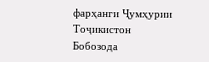фарҳанги Ҷумҳурии Тоҷикистон Бобозода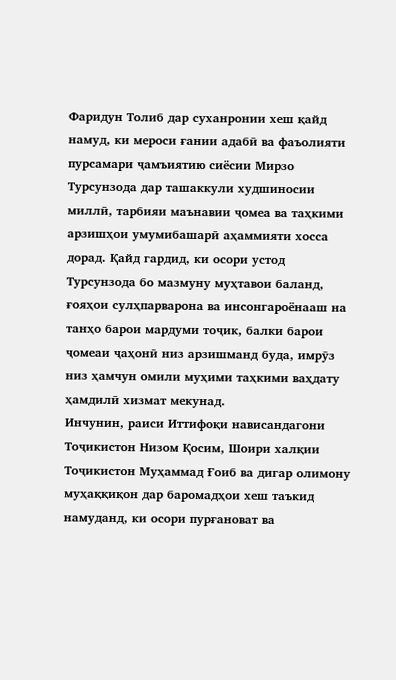Фаридун Толиб дар суханронии хеш қайд намуд, ки мероси ғании адабӣ ва фаъолияти пурсамари ҷамъиятию сиёсии Мирзо Турсунзода дар ташаккули худшиносии миллӣ, тарбияи маънавии ҷомеа ва таҳкими арзишҳои умумибашарӣ аҳаммияти хосса дорад. Қайд гардид, ки осори устод Турсунзода бо мазмуну муҳтавои баланд, ғояҳои сулҳпарварона ва инсонгароёнааш на танҳо барои мардуми тоҷик, балки барои ҷомеаи ҷаҳонӣ низ арзишманд буда, имрӯз низ ҳамчун омили муҳими таҳкими ваҳдату ҳамдилӣ хизмат мекунад.
Инчунин, раиси Иттифоқи нависандагони Тоҷикистон Низом Қосим, Шоири халқии Тоҷикистон Муҳаммад Ғоиб ва дигар олимону муҳаққиқон дар баромадҳои хеш таъкид намуданд, ки осори пурғановат ва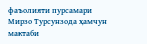фаъолияти пурсамари Мирзо Турсунзода ҳамчун мактаби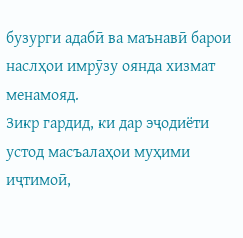бузурги адабӣ ва маънавӣ барои наслҳои имрӯзу оянда хизмат менамояд.
Зикр гардид, ки дар эҷодиёти устод масъалаҳои муҳими иҷтимоӣ,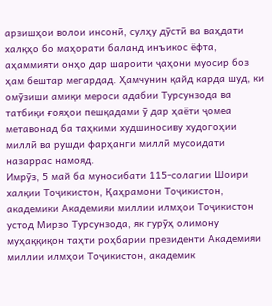арзишҳои волои инсонӣ, сулҳу дӯстӣ ва ваҳдати халқҳо бо маҳорати баланд инъикос ёфта, аҳаммияти онҳо дар шароити ҷаҳони муосир боз ҳам бештар мегардад. Ҳамчунин қайд карда шуд, ки омӯзиши амиқи мероси адабии Турсунзода ва татбиқи ғояҳои пешқадами ӯ дар ҳаёти ҷомеа метавонад ба таҳкими худшиносиву худогоҳии миллӣ ва рушди фарҳанги миллӣ мусоидати назаррас намояд.
Имрӯз, 5 май ба муносибати 115-солагии Шоири халқии Тоҷикистон, Қаҳрамони Тоҷикистон, академики Академияи миллии илмҳои Тоҷикистон устод Мирзо Турсунзода, як гурӯҳ олимону муҳаққиқон таҳти роҳбарии президенти Академияи миллии илмҳои Тоҷикистон, академик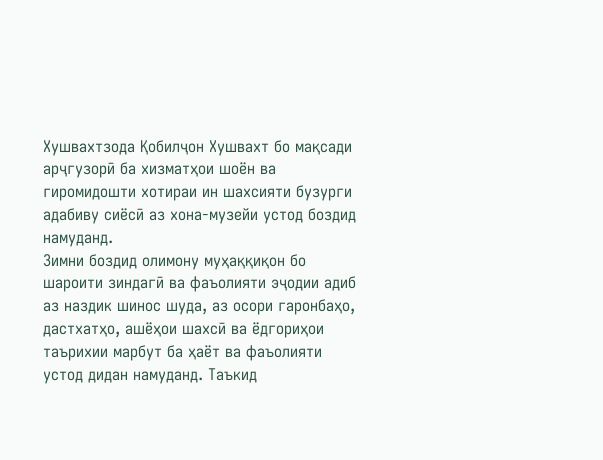Хушвахтзода Қобилҷон Хушвахт бо мақсади арҷгузорӣ ба хизматҳои шоён ва гиромидошти хотираи ин шахсияти бузурги адабиву сиёсӣ аз хона-музейи устод боздид намуданд.
Зимни боздид олимону муҳаққиқон бо шароити зиндагӣ ва фаъолияти эҷодии адиб аз наздик шинос шуда, аз осори гаронбаҳо, дастхатҳо, ашёҳои шахсӣ ва ёдгориҳои таърихии марбут ба ҳаёт ва фаъолияти устод дидан намуданд. Таъкид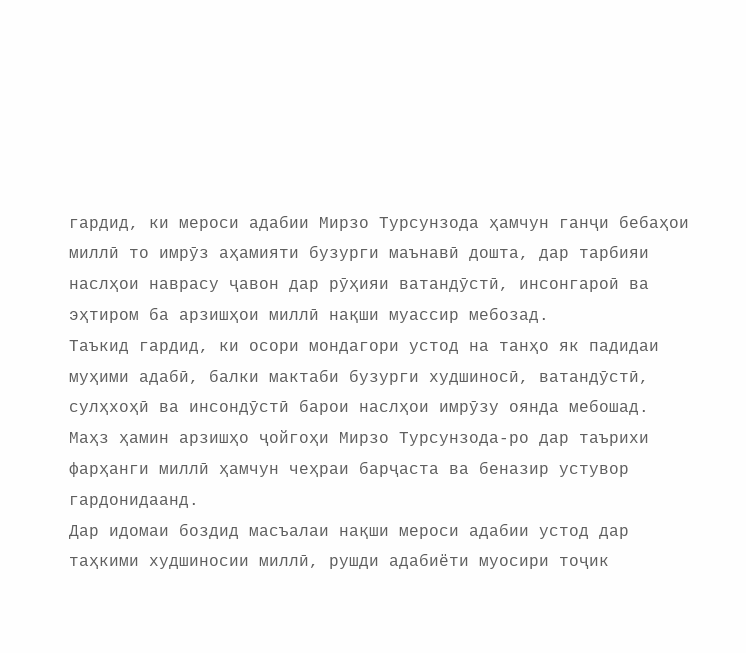гардид, ки мероси адабии Мирзо Турсунзода ҳамчун ганҷи бебаҳои миллӣ то имрӯз аҳамияти бузурги маънавӣ дошта, дар тарбияи наслҳои наврасу ҷавон дар рӯҳияи ватандӯстӣ, инсонгароӣ ва эҳтиром ба арзишҳои миллӣ нақши муассир мебозад.
Таъкид гардид, ки осори мондагори устод на танҳо як падидаи муҳими адабӣ, балки мактаби бузурги худшиносӣ, ватандӯстӣ, сулҳхоҳӣ ва инсондӯстӣ барои наслҳои имрӯзу оянда мебошад. Маҳз ҳамин арзишҳо ҷойгоҳи Мирзо Турсунзода-ро дар таърихи фарҳанги миллӣ ҳамчун чеҳраи барҷаста ва беназир устувор гардонидаанд.
Дар идомаи боздид масъалаи нақши мероси адабии устод дар таҳкими худшиносии миллӣ, рушди адабиёти муосири тоҷик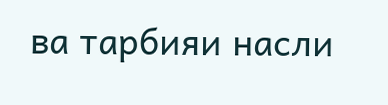ва тарбияи насли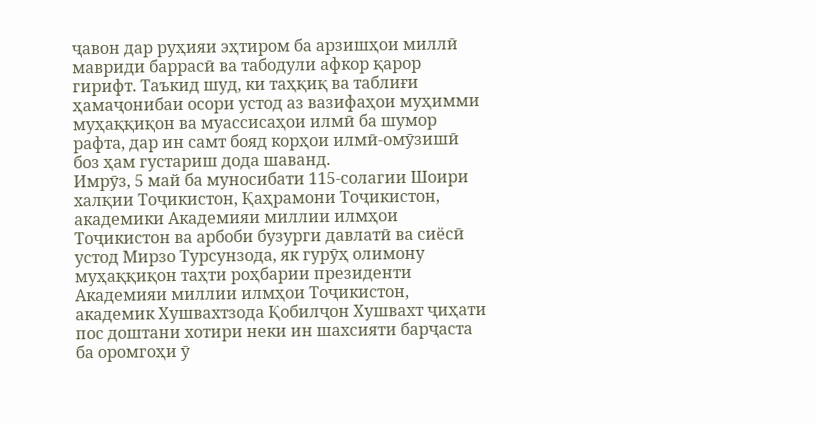ҷавон дар руҳияи эҳтиром ба арзишҳои миллӣ мавриди баррасӣ ва табодули афкор қарор гирифт. Таъкид шуд, ки таҳқиқ ва таблиғи ҳамаҷонибаи осори устод аз вазифаҳои муҳимми муҳаққиқон ва муассисаҳои илмӣ ба шумор рафта, дар ин самт бояд корҳои илмӣ-омӯзишӣ боз ҳам густариш дода шаванд.
Имрӯз, 5 май ба муносибати 115-солагии Шоири халқии Тоҷикистон, Қаҳрамони Тоҷикистон, академики Академияи миллии илмҳои Тоҷикистон ва арбоби бузурги давлатӣ ва сиёсӣ устод Мирзо Турсунзода, як гурӯҳ олимону муҳаққиқон таҳти роҳбарии президенти Академияи миллии илмҳои Тоҷикистон, академик Хушвахтзода Қобилҷон Хушвахт ҷиҳати пос доштани хотири неки ин шахсияти барҷаста ба оромгоҳи ӯ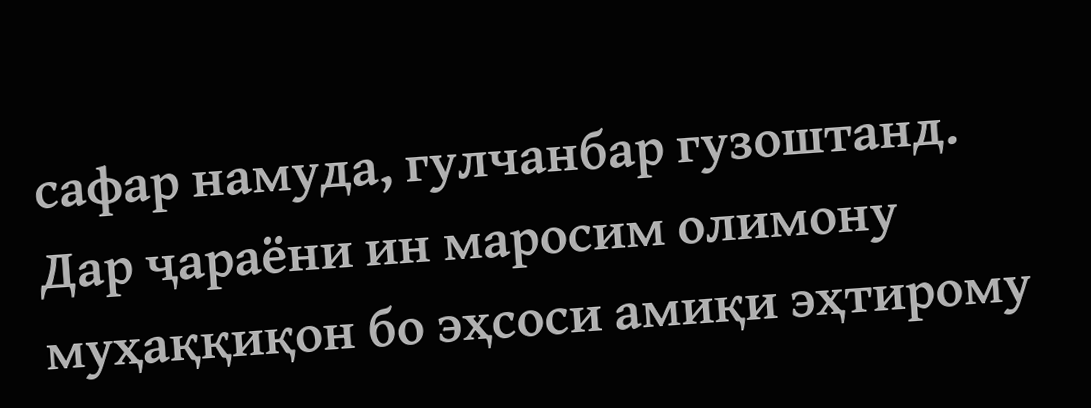сафар намуда, гулчанбар гузоштанд.
Дар ҷараёни ин маросим олимону муҳаққиқон бо эҳсоси амиқи эҳтирому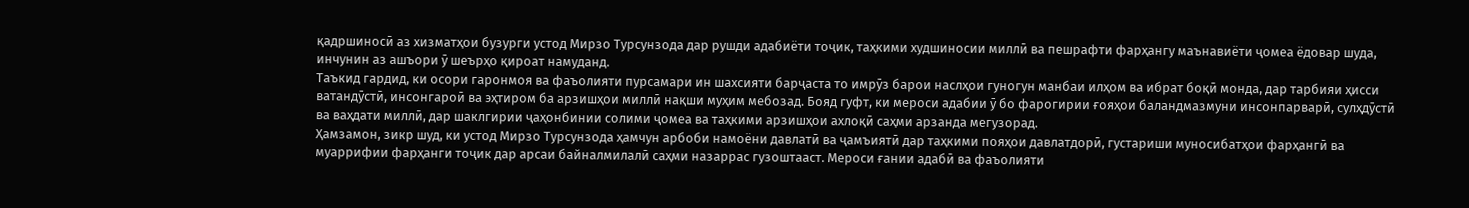қадршиносӣ аз хизматҳои бузурги устод Мирзо Турсунзода дар рушди адабиёти тоҷик, таҳкими худшиносии миллӣ ва пешрафти фарҳангу маънавиёти ҷомеа ёдовар шуда, инчунин аз ашъори ӯ шеърҳо қироат намуданд.
Таъкид гардид, ки осори гаронмоя ва фаъолияти пурсамари ин шахсияти барҷаста то имрӯз барои наслҳои гуногун манбаи илҳом ва ибрат боқӣ монда, дар тарбияи ҳисси ватандӯстӣ, инсонгароӣ ва эҳтиром ба арзишҳои миллӣ нақши муҳим мебозад. Бояд гуфт, ки мероси адабии ӯ бо фарогирии ғояҳои баландмазмуни инсонпарварӣ, сулҳдӯстӣ ва ваҳдати миллӣ, дар шаклгирии ҷаҳонбинии солими ҷомеа ва таҳкими арзишҳои ахлоқӣ саҳми арзанда мегузорад.
Ҳамзамон, зикр шуд, ки устод Мирзо Турсунзода ҳамчун арбоби намоёни давлатӣ ва ҷамъиятӣ дар таҳкими пояҳои давлатдорӣ, густариши муносибатҳои фарҳангӣ ва муаррифии фарҳанги тоҷик дар арсаи байналмилалӣ саҳми назаррас гузоштааст. Мероси ғании адабӣ ва фаъолияти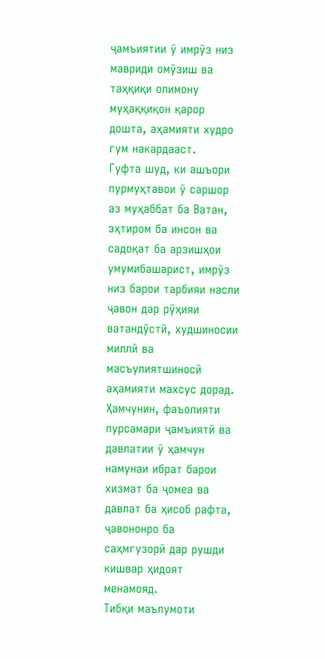ҷамъиятии ӯ имрӯз низ мавриди омӯзиш ва таҳқиқи олимону муҳаққиқон қарор дошта, аҳамияти худро гум накардааст.
Гуфта шуд, ки ашъори пурмуҳтавои ӯ саршор аз муҳаббат ба Ватан, эҳтиром ба инсон ва садоқат ба арзишҳои умумибашарист, имрӯз низ барои тарбияи насли ҷавон дар рӯҳияи ватандӯстӣ, худшиносии миллӣ ва масъулиятшиносӣ аҳамияти махсус дорад. Ҳамчунин, фаъолияти пурсамари ҷамъиятӣ ва давлатии ӯ ҳамчун намунаи ибрат барои хизмат ба ҷомеа ва давлат ба ҳисоб рафта, ҷавононро ба саҳмгузорӣ дар рушди кишвар ҳидоят менамояд.
Тибқи маълумоти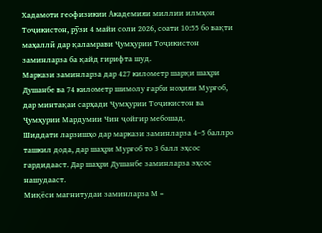Хадамоти геофизикии Академияи миллии илмҳои Тоҷикистон, рӯзи 4 майи соли 2026, соати 10:55 бо вақти маҳаллӣ дар қаламрави Ҷумҳурии Тоҷикистон заминларза ба қайд гирифта шуд.
Маркази заминларза дар 427 километр шарқи шаҳри Душанбе ва 74 километр шимолу ғарби ноҳияи Мурғоб, дар минтақаи сарҳади Ҷумҳурии Тоҷикистон ва Ҷумҳурии Мардумии Чин ҷойгир мебошад.
Шиддати ларзишҳо дар маркази заминларза 4–5 баллро ташкил дода, дар шаҳри Мурғоб то 3 балл эҳсос гардидааст. Дар шаҳри Душанбе заминларза эҳсос нашудааст.
Миқёси магнитудаи заминларза М =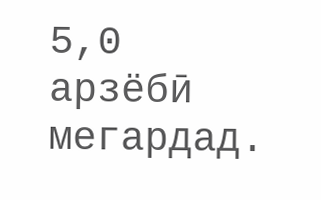5,0 арзёбӣ мегардад.